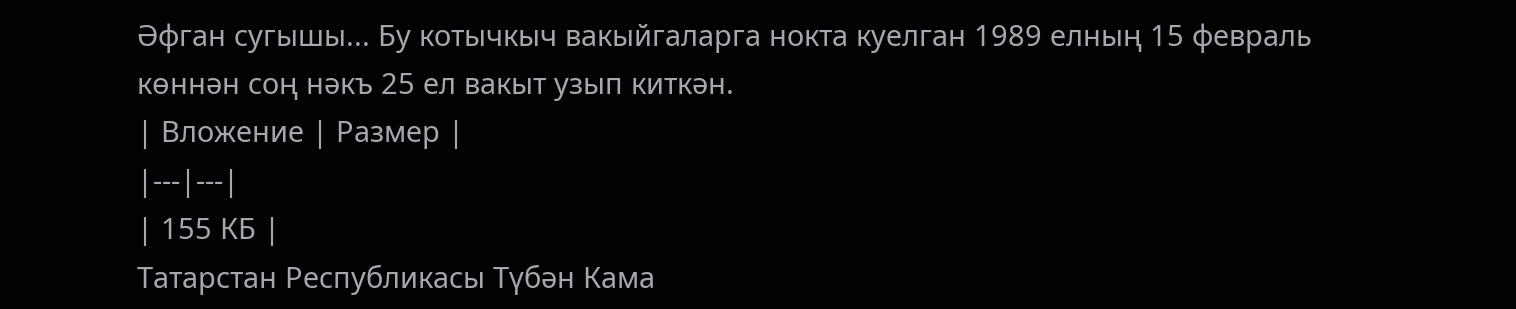Әфган сугышы... Бу котычкыч вакыйгаларга нокта куелган 1989 елның 15 февраль көннән соң нәкъ 25 ел вакыт узып киткән.
| Вложение | Размер |
|---|---|
| 155 КБ |
Татарстан Республикасы Түбән Кама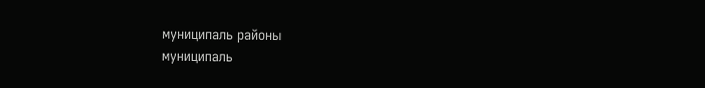муниципаль районы
муниципаль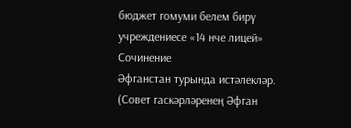бюджет гомуми белем бирү учреждениесе «14 нче лицей»
Сочинение
Әфганстан турында истәлекләр.
(Совет гаскәрләренең Әфган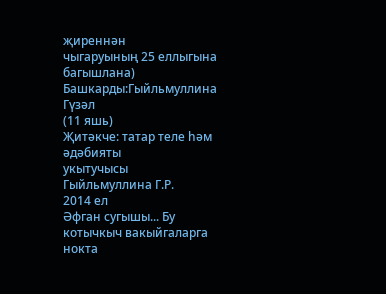җиреннән
чыгаруының 25 еллыгына багышлана)
Башкарды:Гыйльмуллина Гүзәл
(11 яшь)
Җитәкче: татар теле һәм әдәбияты
укытучысы Гыйльмуллина Г.Р.
2014 ел
Әфган сугышы... Бу котычкыч вакыйгаларга нокта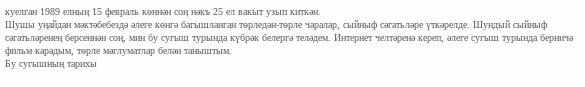куелган 1989 елның 15 февраль көннән соң нәкъ 25 ел вакыт узып киткән.
Шушы уңайдан мәктәбебездә әлеге көнгә багышланган төрледән-төрле чаралар, сыйныф сәгатьләре үткәрелде. Шундый сыйныф сәгатьләренең берсеннән соң, мин бу сугыш турында күбрәк белергә теләдем. Интернет челтәренә кереп, әлеге сугыш турында берничә фильм карадым, төрле мәглуматлар белән таныштым.
Бу сугышның тарихы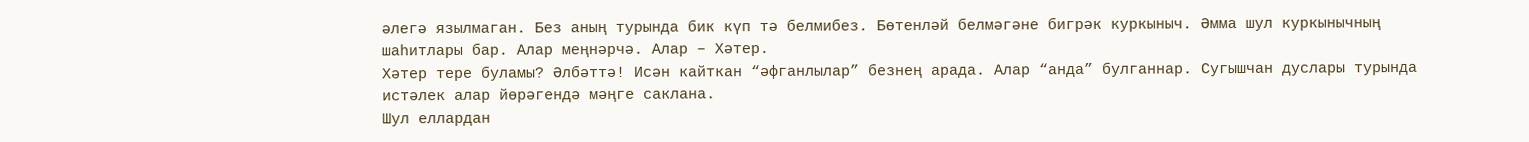әлегә язылмаган. Без аның турында бик күп тә белмибез. Бөтенләй белмәгәне бигрәк куркыныч. Әмма шул куркынычның шаһитлары бар. Алар меңнәрчә. Алар – Хәтер.
Хәтер тере буламы? Әлбәттә! Исән кайткан “әфганлылар” безнең арада. Алар “анда” булганнар. Сугышчан дуслары турында истәлек алар йөрәгендә мәңге саклана.
Шул еллардан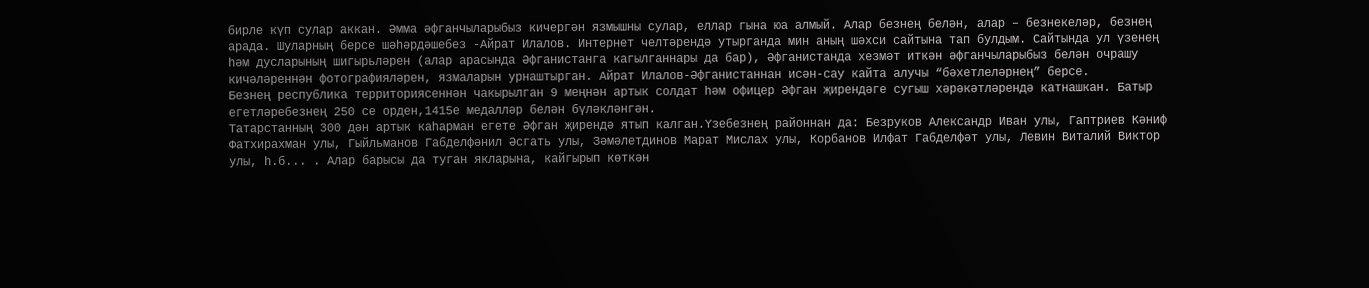бирле күп сулар аккан. Әмма әфганчыларыбыз кичергән язмышны сулар, еллар гына юа алмый. Алар безнең белән, алар – безнекеләр, безнең арада. Шуларның берсе шәһәрдәшебез -Айрат Илалов. Интернет челтәрендә утырганда мин аның шәхси сайтына тап булдым. Сайтында ул үзенең һәм дусларының шигырьләрен (алар арасында Әфганистанга кагылганнары да бар), Әфганистанда хезмәт иткән әфганчыларыбыз белән очрашу кичәләреннән фотографияләрен, язмаларын урнаштырган. Айрат Илалов-Әфганистаннан исән-сау кайта алучы “бәхетлеләрнең” берсе.
Безнең республика территориясеннән чакырылган 9 меңнән артык солдат һәм офицер Әфган җирендәге сугыш хәрәкәтләрендә катнашкан. Батыр егетләребезнең 250 се орден,1415е медалләр белән бүләкләнгән.
Татарстанның 300 дән артык каһарман егете Әфган җирендә ятып калган.Үзебезнең районнан да: Безруков Александр Иван улы, Гаптриев Кәниф Фатхирахман улы, Гыйльманов Габделфәнил Әсгать улы, Зәмәлетдинов Марат Мислах улы, Корбанов Илфат Габделфәт улы, Левин Виталий Виктор улы, һ.б... . Алар барысы да туган якларына, кайгырып көткән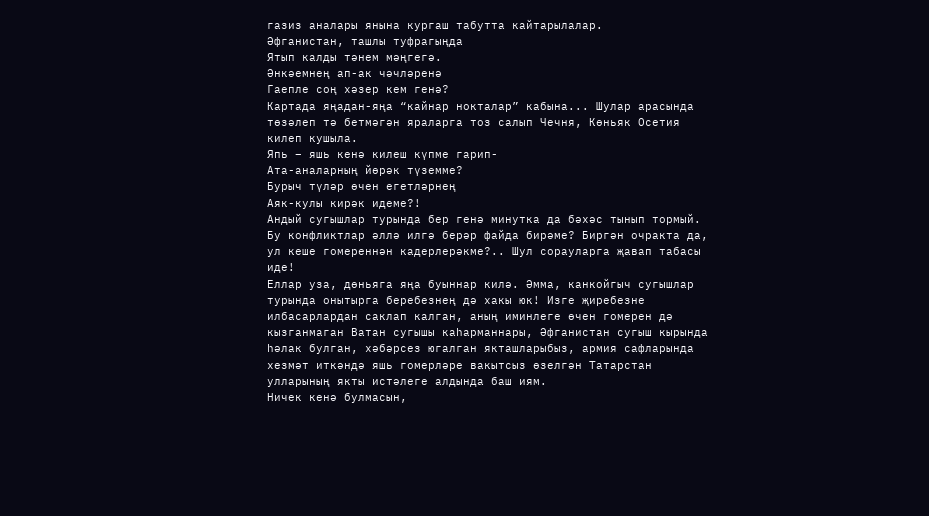газиз аналары янына кургаш табутта кайтарылалар.
Әфганистан, ташлы туфрагыңда
Ятып калды тәнем мәңгегә.
Әнкәемнең ап-ак чәчләренә
Гаепле соң хәзер кем генә?
Картада яңадан-яңа “кайнар нокталар” кабына... Шулар арасында төзәлеп тә бетмәгән яраларга тоз салып Чечня, Көньяк Осетия килеп кушыла.
Япь – яшь кенә килеш күпме гарип-
Ата-аналарның йөрәк түземме?
Бурыч түләр өчен егетләрнең
Аяк-кулы кирәк идеме?!
Андый сугышлар турында бер генә минутка да бәхәс тынып тормый. Бу конфликтлар әллә илгә берәр файда бирәме? Биргән очракта да, ул кеше гомереннән кадерлерәкме?.. Шул сорауларга җавап табасы иде!
Еллар уза, дөньяга яңа буыннар килә. Әмма, канкойгыч сугышлар турында онытырга беребезнең дә хакы юк! Изге җиребезне илбасарлардан саклап калган, аның иминлеге өчен гомерен дә кызганмаган Ватан сугышы каһарманнары, Әфганистан сугыш кырында һәлак булган, хәбәрсез югалган якташларыбыз, армия сафларында хезмәт иткәндә яшь гомерләре вакытсыз өзелгән Татарстан улларының якты истәлеге алдында баш иям.
Ничек кенә булмасын,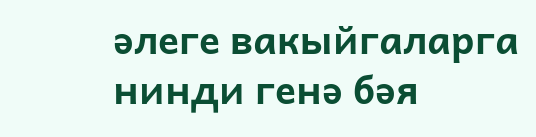әлеге вакыйгаларга нинди генә бәя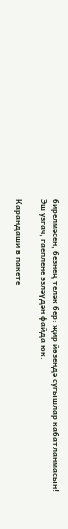бирелмәсен, безнең теләк бер: җир йөзендә сугышлар кабатланмасын! Эш узгач, гаеплене эзләүдән файда юк.

Карандаши в пакете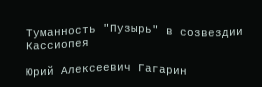Туманность "Пузырь" в созвездии Кассиопея

Юрий Алексеевич Гагарин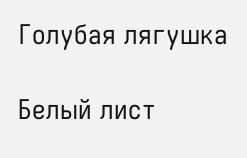Голубая лягушка

Белый лист